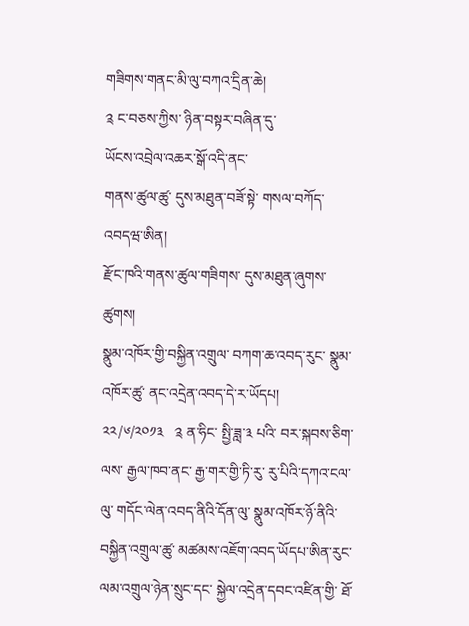གཟིགས་གནང་མི་ལུ་བཀའ་དྲིན་ཆེ།
༉ ང་བཅས་ཀྱིས་ ཉིན་བསྟར་བཞིན་དུ་
ཡོངས་འབྲེལ་འཆར་སྒོ་འདི་ནང་
གནས་ཚུལ་ཚུ་ དུས་མཐུན་བཟོ་སྟེ་ གསལ་བཀོད་འབདཝ་ཨིན།
རྫོང་ཁའི་གནས་ཚུལ་གཟིགས་ དུས་མཐུན་ཞུགས་ཚུགས།
སྣུམ་འཁོར་གྱི་བསྐྱིན་འགྲུལ་ བཀག་ཆ་འབད་རུང་ སྣུམ་འཁོར་ཚུ་ ནང་འདྲེན་འབད་དེ་ར་ཡོདཔ།
༢༢/༦/༢༠༡༣   ༉ ན་ཧིང་ སྤྱི་ཟླ་༣ པའི་ བར་སྐབས་ཅིག་ལས་ རྒྱལ་ཁབ་ནང་ རྒྱ་གར་གྱི་ཏི་རུ་ རུ་པིའི་དཀའ་ངལ་ལུ་ གདོང་ལེན་འབད་ནིའི་དོན་ལུ་ སྣུམ་འཁོར་ཉོ་ནིའི་ བསྐྱིན་འགྲུལ་ཚུ་ མཚམས་འཇོག་འབད་ཡོདཔ་ཨིན་རུང་ ལམ་འགྲུལ་ཉེན་སྲུང་དང་ སྐྱེལ་འདྲེན་དབང་འཛིན་གྱི་ ཐོ་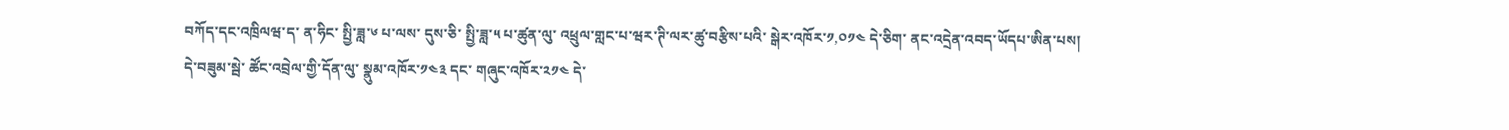བཀོད་དང་འཁྲིལཝ་ད་ ན་ཧིང་ སྤྱི་ཟླ་༦ པ་ལས་ དུས་ཅི་ སྤྱི་ཟླ་༥ པ་ཚུན་ལུ་ འཕྲུལ་གླང་པ་ཝར་ཊི་ལར་ཚུ་བརྩིས་པའི་ སྒེར་འཁོར་༡,༠༡༤ དེ་ཅིག་ ནང་འདྲེན་འབད་ཡོདཔ་ཨིན་པས།
དེ་བཟུམ་སྦེ་ ཚོང་འབྲེལ་གྱི་དོན་ལུ་ སྣུམ་འཁོར་༡༤༣ དང་ གཞུང་འཁོར་༢༡༤ དེ་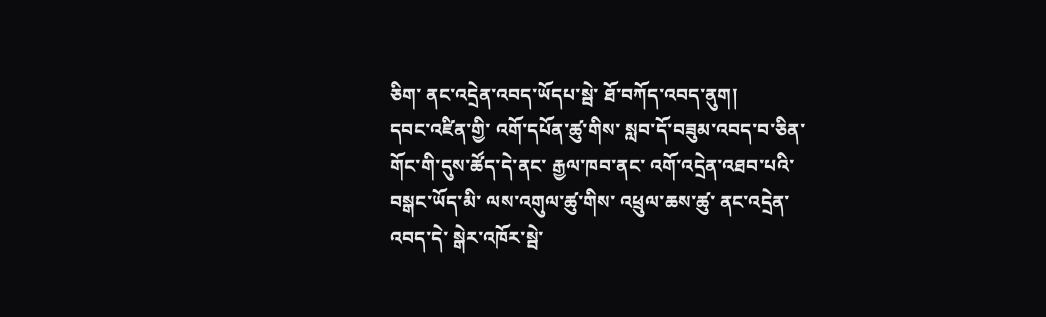ཅིག་ ནང་འདྲེན་འབད་ཡོདཔ་སྦེ་ ཐོ་བཀོད་འབད་ནུག།
དབང་འཛིན་གྱི་ འགོ་དཔོན་ཚུ་གིས་ སླབ་དོ་བཟུམ་འབད་བ་ཅིན་ གོང་གི་དུས་ཚོད་དེ་ནང་ རྒྱལ་ཁབ་ནང་ འགོ་འདྲེན་འཐབ་པའི་བསྒང་ཡོད་མི་ ལས་འགུལ་ཚུ་གིས་ འཕྲུལ་ཆས་ཚུ་ ནང་འདྲེན་འབད་དེ་ སྒེར་འཁོར་སྦེ་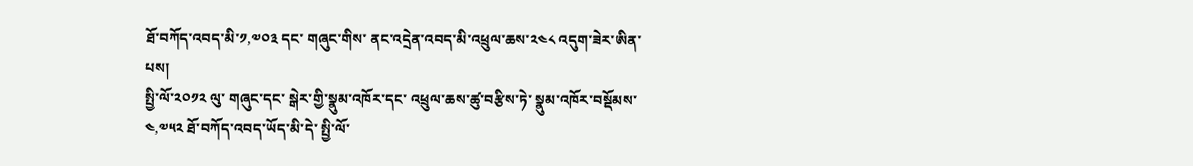ཐོ་བཀོད་འབད་མི་༡,༧༠༣ དང་ གཞུང་གིས་ ནང་འདྲེན་འབད་མི་འཕྲུལ་ཆས་༢༤༨ འདུག་ཟེར་ཨིན་པས།
སྤྱི་ལོ་༢༠༡༢ ལུ་ གཞུང་དང་ སྒེར་གྱི་སྣུམ་འཁོར་དང་ འཕྲུལ་ཆས་ཚུ་བརྩིས་ཏེ་ སྣུམ་འཁོར་བསྡོམས་༤,༧༥༢ ཐོ་བཀོད་འབད་ཡོད་མི་དེ་ སྤྱི་ལོ་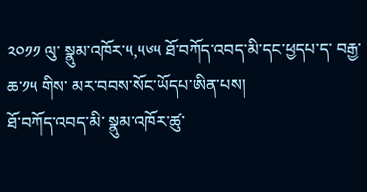༢༠༡༡ ལུ་ སྣུམ་འཁོར་༥,༥༦༥ ཐོ་བཀོད་འབད་མི་དང་ཕྱདཔ་ད་ བརྒྱ་ཆ་༡༥ གིས་ མར་བབས་སོང་ཡོདཔ་ཨིན་པས།
ཐོ་བཀོད་འབད་མི་ སྣུམ་འཁོར་ཚུ་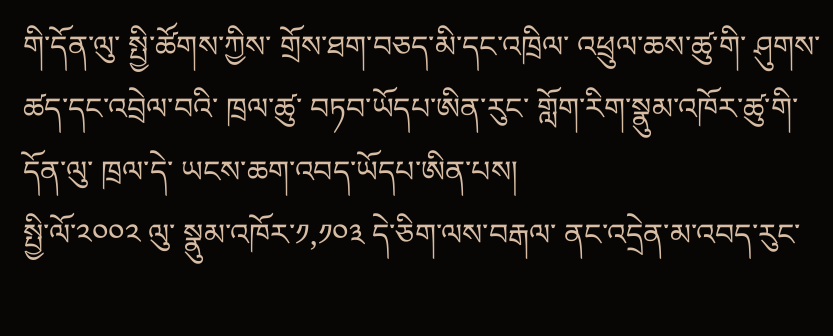གི་དོན་ལུ་ སྤྱི་ཚོགས་ཀྱིས་ གྲོས་ཐག་བཅད་མི་དང་འཁྲིལ་ འཕྲུལ་ཆས་ཚུ་གི་ ཤུགས་ཚད་དང་འབྲེལ་བའི་ ཁྲལ་ཚུ་ བཏབ་ཡོདཔ་ཨིན་རུང་ གློག་རིག་སྣུམ་འཁོར་ཚུ་གི་དོན་ལུ་ ཁྲལ་དེ་ ཡངས་ཆག་འབད་ཡོདཔ་ཨིན་པས།
སྤྱི་ལོ་༢༠༠༢ ལུ་ སྣུམ་འཁོར་༡,༡༠༣ དེ་ཅིག་ལས་བརྒལ་ ནང་འདྲེན་མ་འབད་རུང་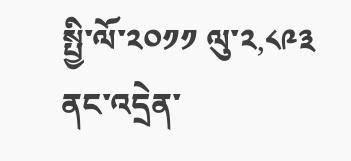སྤྱི་ལོ་༢༠༡༡ ལུ་༢,༨༩༣ ནང་འདྲེན་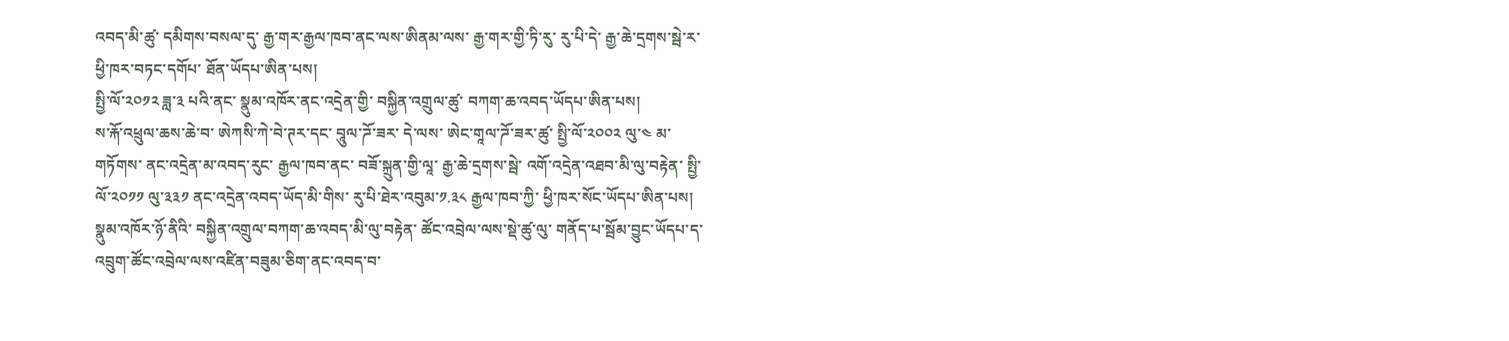འབད་མི་ཚུ་ དམིགས་བསལ་དུ་ རྒྱ་གར་རྒྱལ་ཁབ་ནང་ལས་ཨིནམ་ལས་ རྒྱ་གར་གྱི་ཏི་རུ་ རུ་པི་དེ་ རྒྱ་ཆེ་དྲགས་སྦེ་ར་ ཕྱི་ཁར་བཏང་དགོཔ་ ཐོན་ཡོདཔ་ཨིན་པས།
སྤྱི་ལོ་༢༠༡༢ ཟླ་༣ པའི་ནང་ སྣུམ་འཁོར་ནང་འདྲེན་གྱི་ བསྐྱིན་འགྲུལ་ཚུ་ བཀག་ཆ་འབད་ཡོདཔ་ཨིན་པས།
ས་རྐོ་འཕྲུལ་ཆས་ཆེ་བ་ ཨེཀསི་ཀེ་བེ་ཊར་དང་ བཱུལ་ཌོ་ཟར་ དེ་ལས་ ཨེང་གཱལ་ཌོ་ཟར་ཚུ་ སྤྱི་ལོ་༢༠༠༢ ལུ་༤ མ་གཏོགས་ ནང་འདྲེན་མ་འབད་རུང་ རྒྱལ་ཁབ་ནང་ བཟོ་སྐྲུན་གྱི་ལཱ་ རྒྱ་ཆེ་དྲགས་སྦེ་ འགོ་འདྲེན་འཐབ་མི་ལུ་བརྟེན་ སྤྱི་ལོ་༢༠༡༡ ལུ་༣༣༡ ནང་འདྲེན་འབད་ཡོད་མི་གིས་ རུ་པི་ཐེར་འབུམ་༡.༣༨ རྒྱལ་ཁབ་ཀྱི་ ཕྱི་ཁར་སོང་ཡོདཔ་ཨིན་པས།
སྣུམ་འཁོར་ཉོ་ནིའི་ བསྐྱིན་འགྲུལ་བཀག་ཆ་འབད་མི་ལུ་བརྟེན་ ཚོང་འབྲེལ་ལས་སྡེ་ཚུ་ལུ་ གནོད་པ་སྦོམ་བྱུང་ཡོདཔ་ད་ འབྲུག་ཚོང་འབྲེལ་ལས་འཛིན་བཟུམ་ཅིག་ནང་འབད་བ་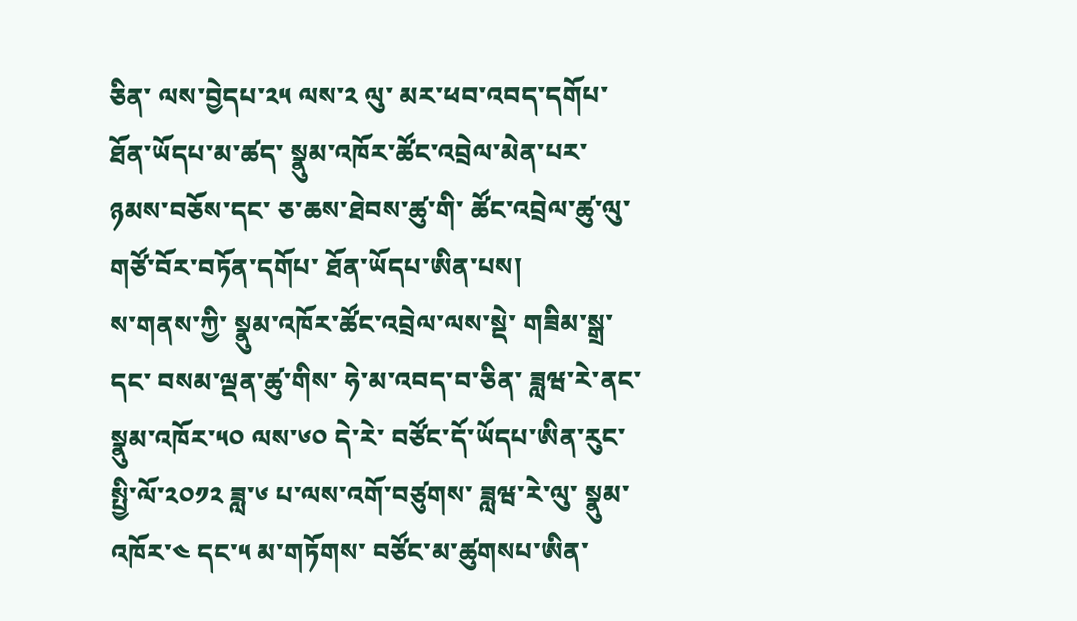ཅིན་ ལས་བྱེདཔ་༢༥ ལས་༢ ལུ་ མར་ཕབ་འབད་དགོཔ་ ཐོན་ཡོདཔ་མ་ཚད་ སྣུམ་འཁོར་ཚོང་འབྲེལ་མེན་པར་ ཉམས་བཅོས་དང་ ཅ་ཆས་ཐེབས་ཚུ་གི་ ཚོང་འབྲེལ་ཚུ་ལུ་ གཙོ་བོར་བཏོན་དགོཔ་ ཐོན་ཡོདཔ་ཨིན་པས།
ས་གནས་ཀྱི་ སྣུམ་འཁོར་ཚོང་འབྲེལ་ལས་སྡེ་ གཟིམ་སྒྲ་དང་ བསམ་ལྡན་ཚུ་གིས་ ཧེ་མ་འབད་བ་ཅིན་ ཟླཝ་རེ་ནང་ སྣུམ་འཁོར་༥༠ ལས་༦༠ དེ་རེ་ བཙོང་དོ་ཡོདཔ་ཨིན་རུང་ སྤྱི་ལོ་༢༠༡༢ ཟླ་༦ པ་ལས་འགོ་བཙུགས་ ཟླཝ་རེ་ལུ་ སྣུམ་འཁོར་༤ དང་༥ མ་གཏོགས་ བཙོང་མ་ཚུགསཔ་ཨིན་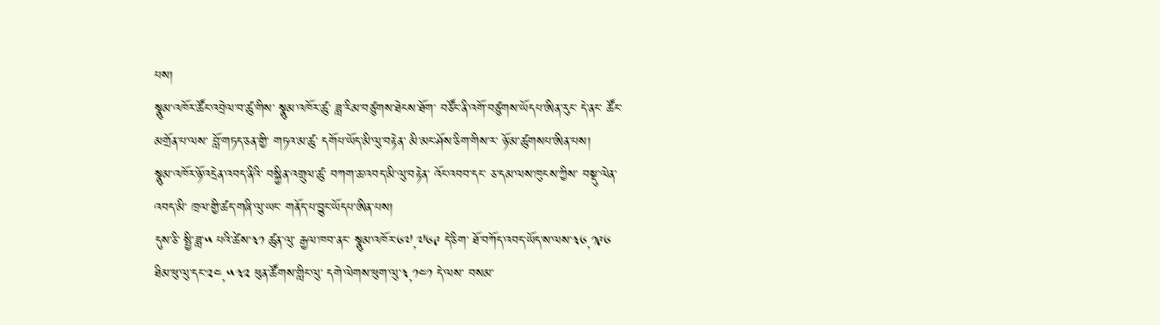པས།
སྣུམ་འཁོར་ཚོང་འབྲེལ་བ་ཚུ་གིས་ སྣུམ་འཁོར་ཚུ་ ཟླ་རིམ་བཙུགས་ཐེངས་ཐོག་ བཙོང་ནི་འགོ་བཙུགས་ཡོདཔ་ཨིན་རུང་ དེ་ནང་ ཚོང་མགྲོན་པ་ལས་ བློ་གཏད་ཅན་གྱི་ གཏའ་མ་ཚུ་ དགོཔ་ཡོད་མི་ལུ་བརྟེན་ མི་མང་ཤོས་ཅིག་གིས་ར་ ཉོ་མ་ཚུགསཔ་ཨིན་པས།
སྣུམ་འཁོར་ཉོ་འདྲེན་འབད་ནིའི་ བསྐྱིན་འགྲུལ་ཚུ་ བཀག་ཆ་འབད་མི་ལུ་བརྟེན་ འོང་འབབ་དང་ ཅ་དམ་ལས་ཁུངས་ཀྱིས་ བསྡུ་ལེན་འབད་མི་ ཁྲལ་གྱི་ཚད་གཞི་ལུ་ཡང་ གནོད་པ་བྱུང་ཡོདཔ་ཨིན་པས།
དུས་ཅི་ སྤྱི་ཟླ་༥ པའི་ཚེས་༣༡ ཚུན་ལུ་ རྒྱལ་ཁབ་ནང་ སྣུམ་འཁོར་༦༧,༧༦༩ དེ་ཅིག་ ཐོ་བཀོད་འབད་ཡོད་ས་ལས་༣༦,༡༩༦ ཐིམ་ཕུ་ལུ་དང་༢༤,༥༣༢ ཕུན་ཚོགས་གླིང་ལུ་ དགེ་ལེགས་ཕུག་ལུ་༣,༡༤༡ དེ་ལས་ བསམ་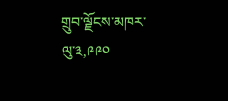གྲུབ་ལྗོངས་མཁར་ལུ་༣,༩༩༠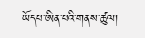ཡོདཔ་ཨིན་པའི་གནས་ཚུལ།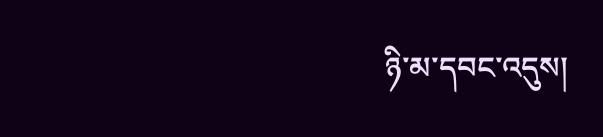ཉི་མ་དབང་འདུས།